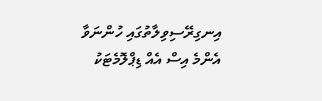އިނގިރޭސިވިލާތުގައި ހުންނަވާ އެންމެ އިސް އެއް ޑިޕްލޮމެޓަކު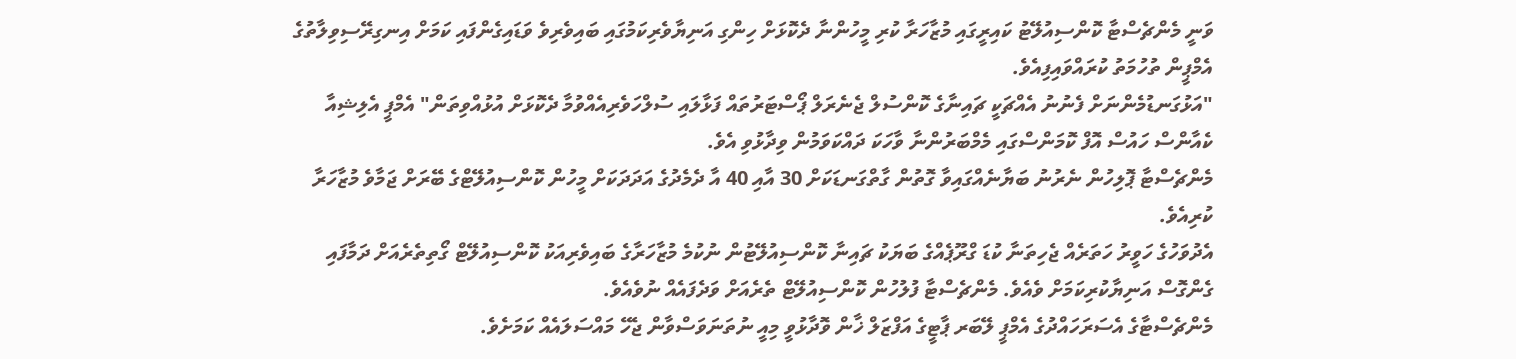ވަނީ މެންޗެސްޓާ ކޮންސިއުލޭޓު ކައިރީގައި މުޒާހަރާ ކުރި މީހުންނާ ދެކޮޅަށް ހިންގި އަނިޔާވެރިކަމުގައި ބައިވެރިވެ ވަޑައިގެންފައި ކަމަށް އިނގިރޭސިވިލާތުގެ އެމްޕީން ތުހުމަތު ކުރައްވައިފިއެވެ.
"އަޅުގަނޑުމެންނަށް ފެނުނު އެއްޗަކީ ޗައިނާގެ ކޮންސުލް ޖެނެރަލް ޕޯސްޓަރުތައް ފަޅާލައި ސުލްހަވެރިއެއްވުމާ ދެކޮޅަށް އުޅުއްވިތަން" އެމްޕީ އެލިޝިއާ ކެއާންސް ހައުސް އޮފް ކޮމަންސްގައި މެމްބަރުންނާ ވާހަކަ ދައްކަވަމުން ވިދާޅުވި އެވެ.
މެންޗެސްޓާ ޕޮލިހުން ނެރުނު ބަޔާނެއްގައިވާ ގޮތުން ގާތްގަނޑަކަށް 30 އާއި 40 އާ ދެމެދުގެ އަދަދަކަށް މީހުން ކޮންސިއުލޭޓްގެ ބޭރަށް ޖަމާވެ މުޒާހަރާ ކުރިއެވެ.
އެދުވަހުގެ ހަވީރު ހަތަރެއް ޖެހިތަނާ ކުޑަ ގްރޫޕެއްގެ ބަޔަކު ޗައިނާ ކޮންސިއުލޭޓުން ނުކުމެ މުޒާހަރާގެ ބައިވެރިއަކު ކޮންސިއުލޭޓް ގޯތިތެރެއަށް ދަމާފައި ގެންގޮސް އަނިޔާކުރިކަމަށް ވެއެވެ. މެންޗެސްޓާ ފުލުހުން ކޮންސިއުލޭޓް ތެރެއަށް ވަދެފައެއް ނުވެއެވެ.
މެންޗެސްޓާގެ އެސަރަހައްދުގެ އެމްޕީ ލޭބަރ ޕާޓީގެ އަފްޒަލް ޚާން ވޮދާޅުވީ މިއީ ނުތަނަވަސްވާން ޖެހޭ މައްސަލައެއް ކަމަށެވެ.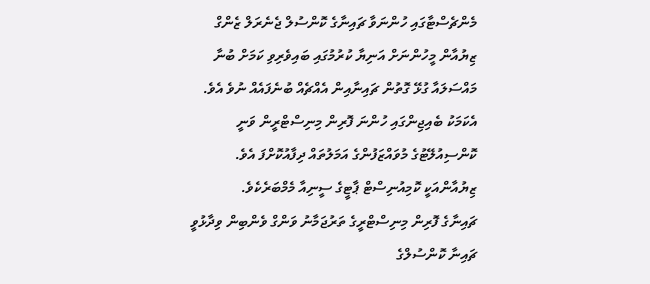މެންޗެސްޓާގައި ހުންނަވާ ޗައިނާގެ ކޮންސުލް ޖެނެރަލް ޒެންގް ޒިޔުއާން މީހުންނަށް އަނިޔާ ކުރުމުގައި ބައިވެރިވި ކަމަށް ބުނާ މައްސަލައާ ގުޅޭ ގޮތުން ޗައިނާއިން އެއްޗެއް ބުނެފައެއް ނުވެ އެވެ. އެކަމަކު ބެއިޖިންގައި ހުންނަ ފޮރިން މިނިސްޓްރީން ވަނީ ކޮންސިއުލޭޓުގެ މުވައްޒަފުންގެ އަމަލުތައް ދިފާއުކޮށްފަ އެވެ.
ޒިޔުއާންއަކީ ކޮމިއުނިސްޓް ޕާޓީގެ ސީނިއާ މެމްބަރެކެވެ.
ޗައިނާގެ ފޮރިން މިނިސްޓްރީގެ ތަރުޖަމާނު ވަންގް ވެންބިން ވިދާޅުވީ ޗައިނާ ކޮންސުލްގެ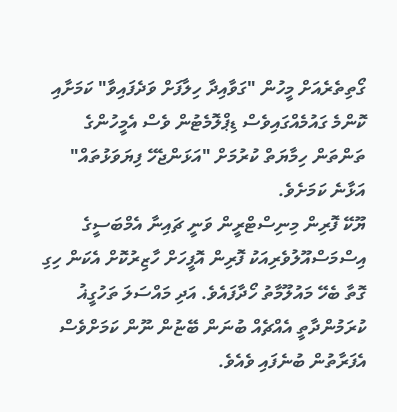ގޯތިތެރެއަށް މީހުން "ގަވާއިދާ ހިލާފަށް ވަދެފައިވާ" ކަމަށާއި ކޮންމެ ގައުމެއްގައިވެސް ޑިޕްލޮމެޓުން ވެސް އެމީހުންގެ ތަންތަން ހިމާޔަތް ކުރުމަށް "އަޅަންޖެހޭ ފިޔަވަޅުތައް" އަޅާނެ ކަމަށެވެ.
ޔޫކޭ ފޮރިން މިނިސްޓްރީން ވަނީ ޗައިނާ އެމްބަސީގެ އިސްމަސްއޫލުވެރިއަކު ފޮރިން އޮފީހަށް ހާޒިރުކޮށް އެކަން ހިގި ގޮތާ ބެހޭ މައުލޫމާތު ހޯދާފައެވެ. އަދި މައްސަލަ ތަހުގީޣު ކުރަމުންދާތީ އެއްޗެއް ބުނަން ބޭޏުން ނޫން ކަމަށްވެސް އެފަރާތުން ބުނެފައި ވެއެވެ.